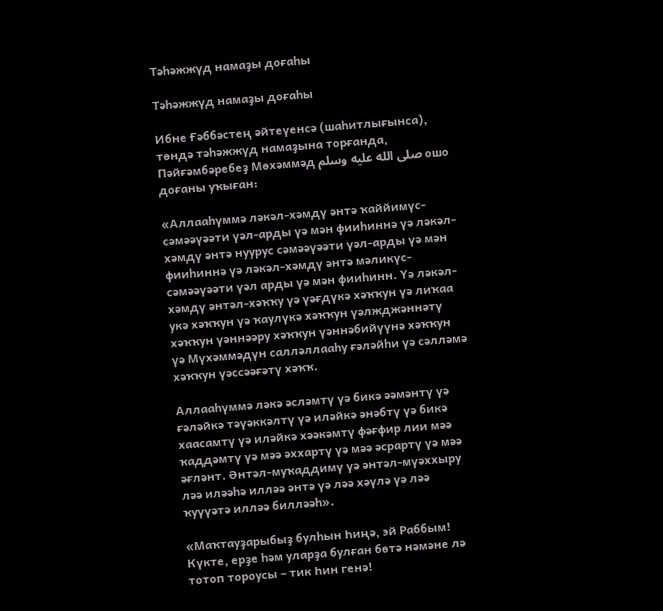Тәһәжжүд намаҙы доғаһы

Тәһәжжүд намаҙы доғаһы

Ибне Ғәббәстең әйтеүенсә (шаһитлығынса), төндә тәһәжжүд намаҙына торғанда, Пәйғәмбәребеҙ Мөхәммәд صلى الله عليه وسلم ошо доғаны уҡыған:

«Аллааһүммә ләкәл-хәмдү әнтә ҡаййимүс-сәмәәүәәти үәл-арды үә мән фииһиннә үә ләкәл-хәмдү әнтә нуурус сәмәәүәәти үәл-арды үә мән фииһиннә үә ләкәл-хәмдү әнтә мәликүс-сәмәәүәәти үәл арды үә мән фииһинн. Үә ләкәл-хәмдү әнтәл-хәҡҡу үә үәғдүкә хәҡҡун үә лиҡаа укә хәҡҡун үә ҡаулүкә хәҡҡун үәлжджәннәтү хәҡҡун үәннәәру хәҡҡун үәннәбийүүнә хәҡҡун үә Мүхәммәдүн салләллааһу ғәләйһи үә сәлләмә хәҡҡун үәссәәғәтү хәҡҡ.

Аллааһүммә ләкә әсләмтү үә бикә әәмәнтү үә ғәләйкә тәүәккәлтү үә иләйкә әнәбтү үә бикә хаасамтү үә иләйкә хәәкәмтү фәғфир лии мәә ҡаддәмтү үә мәә әххартү үә мәә әсрартү үә мәә әғләнт. Әнтәл-муҡаддимү үә әнтәл-мүәххыру ләә иләәһә илләә әнтә үә ләә хәүлә үә ләә ҡуүүәтә илләә билләәһ».

«Маҡтауҙарыбыҙ булһын Һиңә, эй Раббым! Күкте, ерҙе һәм уларҙа булған бөтә нәмәне лә тотоп тороусы – тик Һин генә!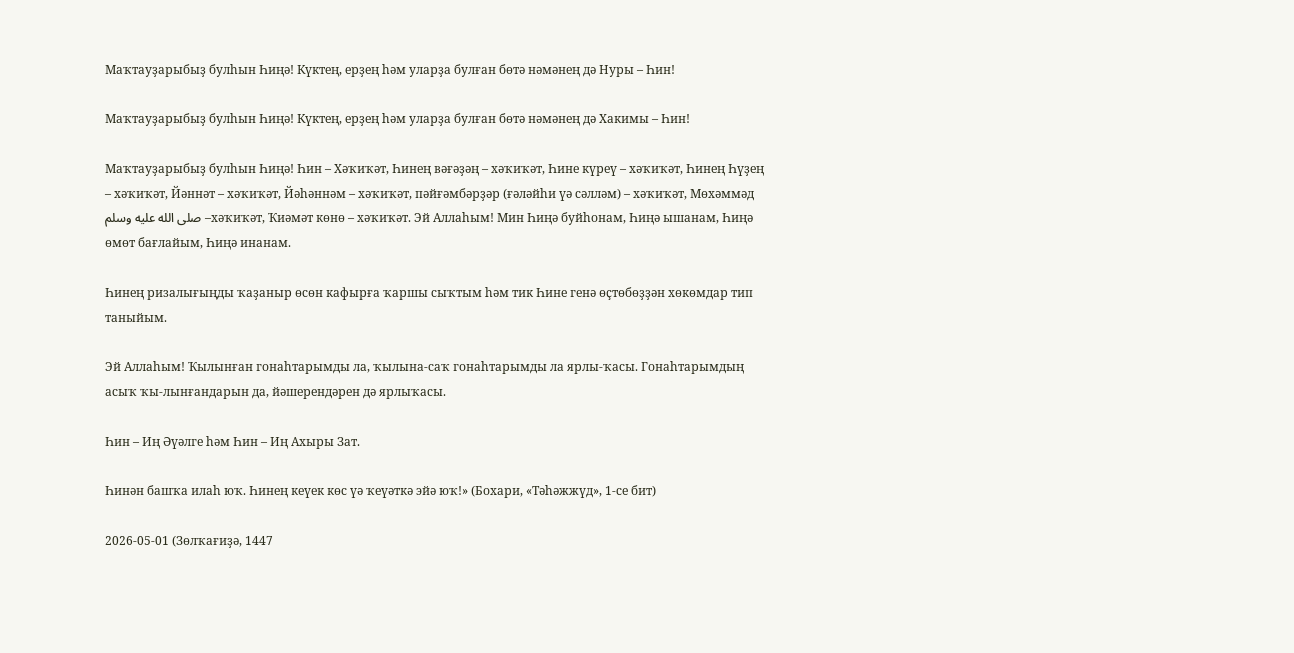Маҡтауҙарыбыҙ булһын Һиңә! Күктең, ерҙең һәм уларҙа булған бөтә нәмәнең дә Нуры – Һин!

Маҡтауҙарыбыҙ булһын Һиңә! Күктең, ерҙең һәм уларҙа булған бөтә нәмәнең дә Хакимы – Һин!

Маҡтауҙарыбыҙ булһын Һиңә! Һин – Хәҡиҡәт, Һинең вәғәҙәң – хәҡиҡәт, Һине күреү – хәҡиҡәт, Һинең Һүҙең – хәҡиҡәт, Йәннәт – хәҡиҡәт, Йәһәннәм – хәҡиҡәт, пәйғәмбәрҙәр (ғәләйһи үә сәлләм) – хәҡиҡәт, Мөхәммәд صلى الله عليه وسلم –хәҡиҡәт, Ҡиәмәт көнө – хәҡиҡәт. Эй Аллаһым! Мин Һиңә буйһонам, Һиңә ышанам, Һиңә өмөт бағлайым, Һиңә инанам.

Һинең ризалығыңды ҡаҙаныр өсөн кафырға ҡаршы сыҡтым һәм тик Һине генә өҫтөбөҙҙән хөкөмдар тип таныйым.

Эй Аллаһым! Ҡылынған гонаһтарымды ла, ҡылына-саҡ гонаһтарымды ла ярлы-ҡасы. Гонаһтарымдың асыҡ ҡы-лынғандарын да, йәшерендәрен дә ярлыҡасы.

Һин – Иң Әүәлге һәм Һин – Иң Ахыры Зат.

Һинән башҡа илаһ юҡ. Һинең кеүек көс үә ҡеүәткә эйә юҡ!» (Бохари, «Тәһәжжүд», 1-се бит)

2026-05-01 (Зөлҡағиҙә, 1447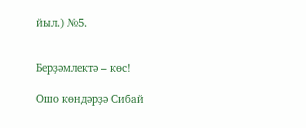йыл.) №5.


Берҙәмлектә – көс!

Ошо көндәрҙә Сибай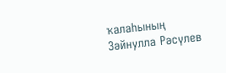ҡалаһының Зәйнулла Рәсүлев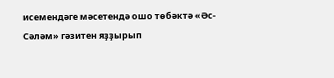исемендәге мәсетендә ошо төбәктә «Әс-Сәләм» гәзитен яҙҙырып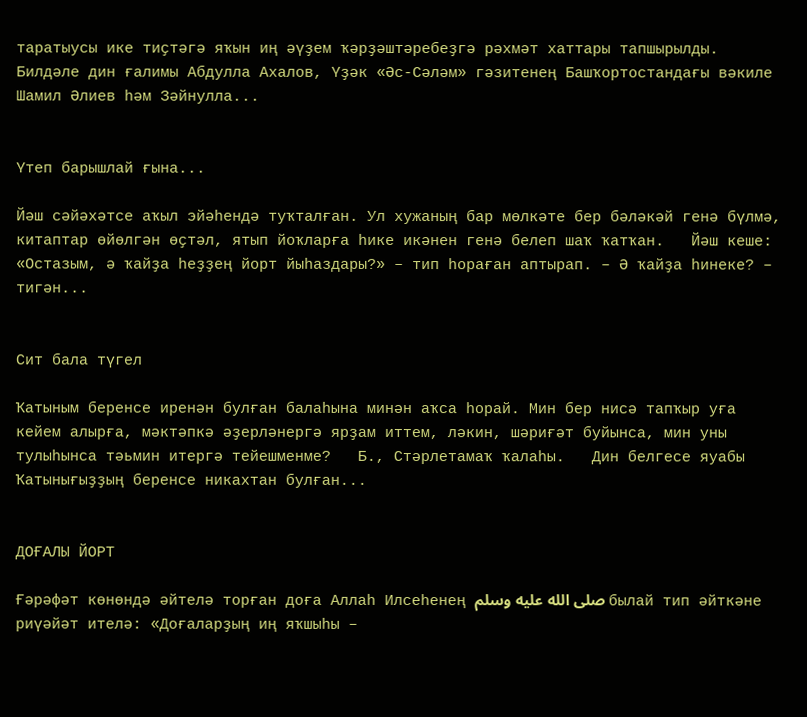таратыусы ике тиҫтәгә яҡын иң әүҙем ҡәрҙәштәребеҙгә рәхмәт хаттары тапшырылды.   Билдәле дин ғалимы Абдулла Ахалов, Үҙәк «Әс-Сәләм» гәзитенең Башҡортостандағы вәкиле Шамил Әлиев һәм Зәйнулла...


Үтеп барышлай ғына...

Йәш сәйәхәтсе аҡыл эйәһендә туҡталған. Ул хужаның бар мөлкәте бер бәләкәй генә бүлмә, китаптар өйөлгән өҫтәл, ятып йоҡларға һике икәнен генә белеп шаҡ ҡатҡан.   Йәш кеше: «Остазым, ә ҡайҙа һеҙҙең йорт йыһаздары?» – тип һораған аптырап. – Ә ҡайҙа һинеке? – тигән...


Сит бала түгел

Ҡатыным беренсе иренән булған балаһына минән аҡса һорай. Мин бер нисә тапҡыр уға кейем алырға, мәктәпкә әҙерләнергә ярҙам иттем, ләкин, шәриғәт буйынса, мин уны тулыһынса тәьмин итергә тейешменме?   Б., Стәрлетамаҡ ҡалаһы.   Дин белгесе яуабы Ҡатынығыҙҙың беренсе никахтан булған...


ДОҒАЛЫ ЙОРТ

Ғәрәфәт көнөндә әйтелә торған доға Аллаһ Илсеһенең صلى الله عليه وسلم былай тип әйткәне риүәйәт ителә: «Доғаларҙың иң яҡшыһы –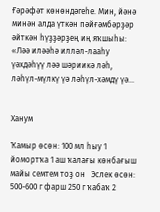Ғәрәфәт көнөндәгеһе. Мин, йәнә минән алда үткән пәйғәмбәрҙәр әйткән һүҙҙәрҙең иң яҡшыһы: «Ләә иләәһә илләл-лааһу үәхдәһүү ләә шәриикә ләһ, ләһүл-мүлкү үә ләһүл-хәмдү үә...


Ханум

Ҡамыр өсөн: 100 мл һыу 1 йомортҡа 1 аш ҡалағы көнбағыш майы семтем тоҙ он   Эслек өсөн: 500-600 г фарш 250 г ҡабаҡ 2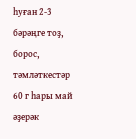һуған 2-3 бәрәңге тоҙ, борос, тәмләткестәр 60 г һары май әҙерәк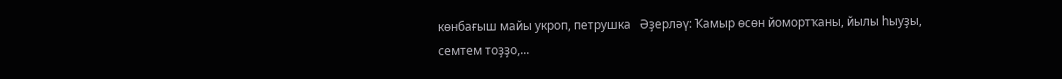көнбағыш майы укроп, петрушка   Әҙерләү: Ҡамыр өсөн йомортҡаны, йылы һыуҙы, семтем тоҙҙо,...